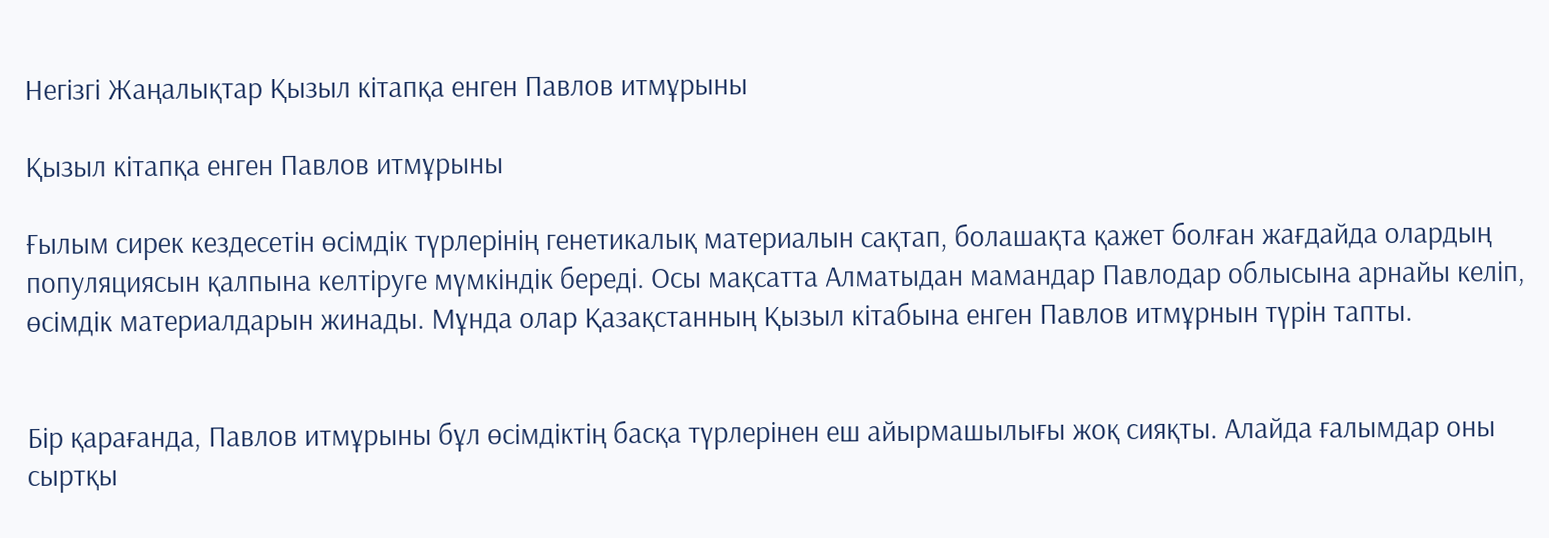Негізгі Жаңалықтар Қызыл кітапқа енген Павлов итмұрыны

Қызыл кітапқа енген Павлов итмұрыны

Ғылым сирек кездесетін өсімдік түрлерінің генетикалық материалын сақтап, болашақта қажет болған жағдайда олардың популяциясын қалпына келтіруге мүмкіндік береді. Осы мақсатта Алматыдан мамандар Павлодар облысына арнайы келіп, өсімдік материалдарын жинады. Мұнда олар Қазақстанның Қызыл кітабына енген Павлов итмұрнын түрін тапты.


Бір қарағанда, Павлов итмұрыны бұл өсімдіктің басқа түрлерінен еш айырмашылығы жоқ сияқты. Алайда ғалымдар оны сыртқы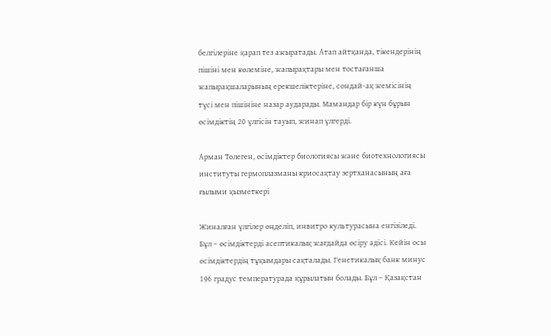белгілеріне қарап тез ажыратады. Атап айтқанда, тікендерінің пішіні мен көлеміне, жапырақтары мен тостағанша жапырақшаларының ерекшеліктеріне, сондай-ақ жемісінің түсі мен пішініне назар аударады. Мамандар бір күн бұрын өсімдіктің 20 үлгісін тауып, жинап үлгерді.

Арман Төлеген, өсімдіктер биологиясы және биотехнологиясы институты гермоплазманы криосақтау зертханасының аға ғылыми қызметкері

Жиналған үлгілер өңделіп, инвитро культурасына енгізіледі. Бұл – өсімдіктерді асептикалық жағдайда өсіру әдісі. Кейін осы өсімдіктердің тұқымдары сақталады. Генетикалық банк минус 196 градус температурада құрылатын болады. Бұл – Қазақстан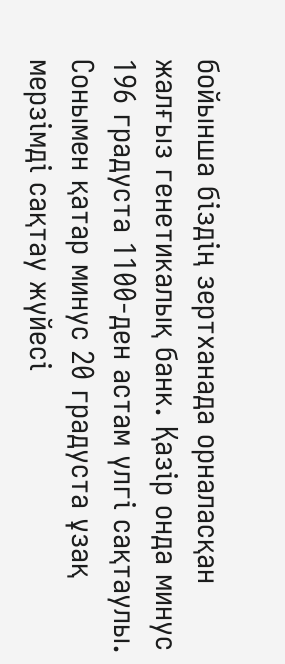бойынша біздің зертханада орналасқан жалғыз генетикалық банк. Қазір онда минус 196 градуста 1100-ден астам үлгі сақтаулы. Сонымен қатар минус 20 градуста ұзақ мерзімді сақтау жүйесі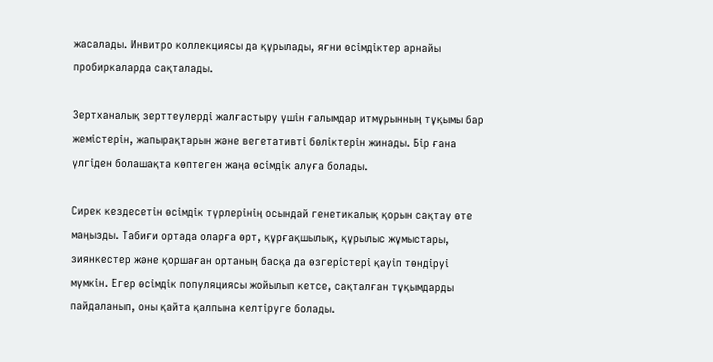жасалады. Инвитро коллекциясы да құрылады, яғни өсімдіктер арнайы пробиркаларда сақталады.

Зертханалық зерттеулерді жалғастыру үшін ғалымдар итмұрынның тұқымы бар жемістерін, жапырақтарын және вегетативті бөліктерін жинады. Бір ғана үлгіден болашақта көптеген жаңа өсімдік алуға болады.

Сирек кездесетін өсімдік түрлерінің осындай генетикалық қорын сақтау өте маңызды. Табиғи ортада оларға өрт, құрғақшылық, құрылыс жұмыстары, зиянкестер және қоршаған ортаның басқа да өзгерістері қауіп төндіруі мүмкін. Егер өсімдік популяциясы жойылып кетсе, сақталған тұқымдарды пайдаланып, оны қайта қалпына келтіруге болады.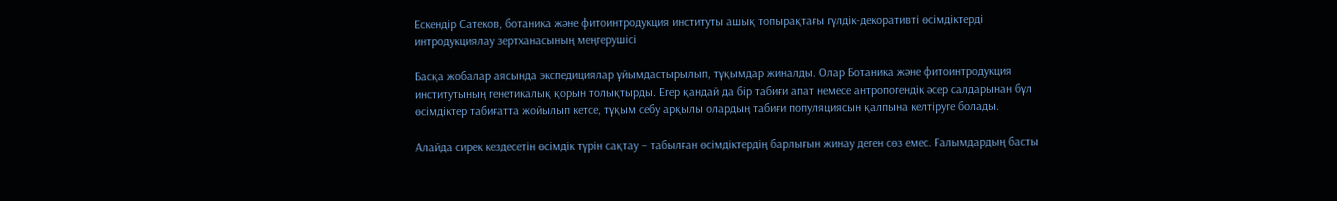Ескендір Сатеков, ботаника және фитоинтродукция институты ашық топырақтағы гүлдік-декоративті өсімдіктерді интродукциялау зертханасының меңгерушісі

Басқа жобалар аясында экспедициялар ұйымдастырылып, тұқымдар жиналды. Олар Ботаника және фитоинтродукция институтының генетикалық қорын толықтырды. Егер қандай да бір табиғи апат немесе антропогендік әсер салдарынан бұл өсімдіктер табиғатта жойылып кетсе, тұқым себу арқылы олардың табиғи популяциясын қалпына келтіруге болады.

Алайда сирек кездесетін өсімдік түрін сақтау – табылған өсімдіктердің барлығын жинау деген сөз емес. Ғалымдардың басты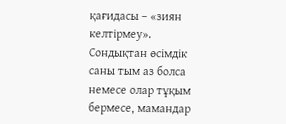қағидасы – «зиян келтірмеу». Сондықтан өсімдік саны тым аз болса немесе олар тұқым бермесе, мамандар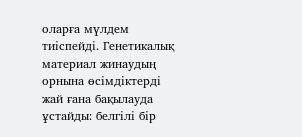оларға мүлдем тиіспейді. Генетикалық материал жинаудың орнына өсімдіктерді жай ғана бақылауда ұстайды: белгілі бір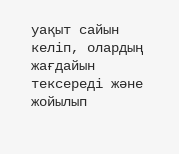уақыт сайын келіп, олардың жағдайын тексереді және жойылып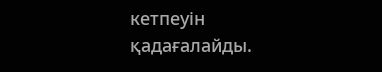кетпеуін қадағалайды.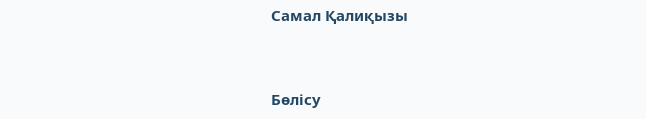Самал Қалиқызы



Бөлісу